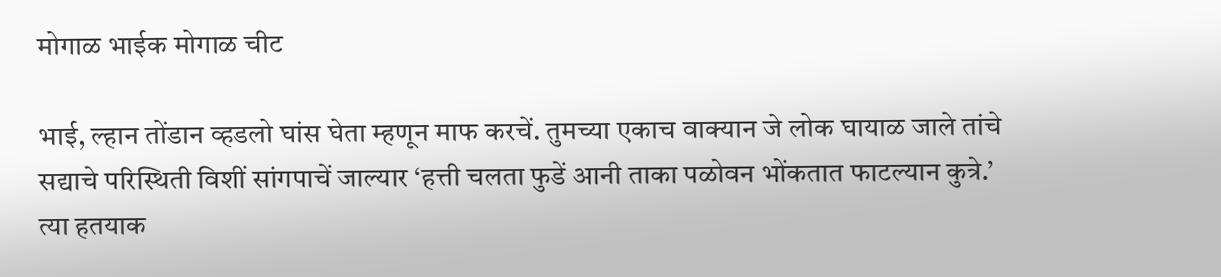मोगाळ भाईक मोगाळ चीट

भाई, ल्हान तोंडान व्हडलो घांस घेता म्हणून माफ करचें. तुमच्या एकाच वाक्यान जे लोक घायाळ जाले तांचे सद्याचे परिस्थिती विशीं सांगपाचें जाल्यार ‘हत्ती चलता फुडें आनी ताका पळोवन भोंकतात फाटल्यान कुत्रे.’ त्या हतयाक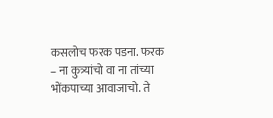कसलोच फरक पडना. फरक – ना कुत्र्यांचो वा ना तांच्या भोंकपाच्या आवाजाचो. ते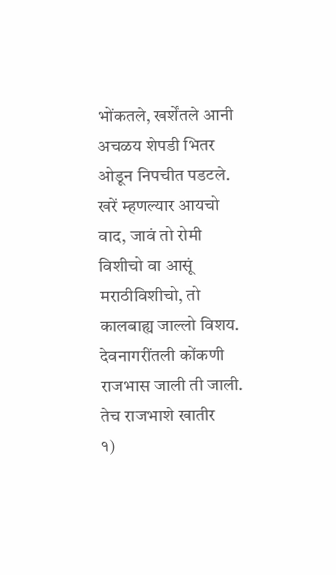भोंकतले, खर्शेंतले आनी अचळय शेपडी भितर ओडून निपचीत पडटले.
खरें म्हणल्यार आयचो वाद, जावं तो रोमी विशीचो वा आसूं मराठीविशीचो, तो कालबाह्य‌ जाल्लो विशय. देवनागरींतली कोंकणी राजभास जाली ती जाली. तेच राजभाशे खातीर
१)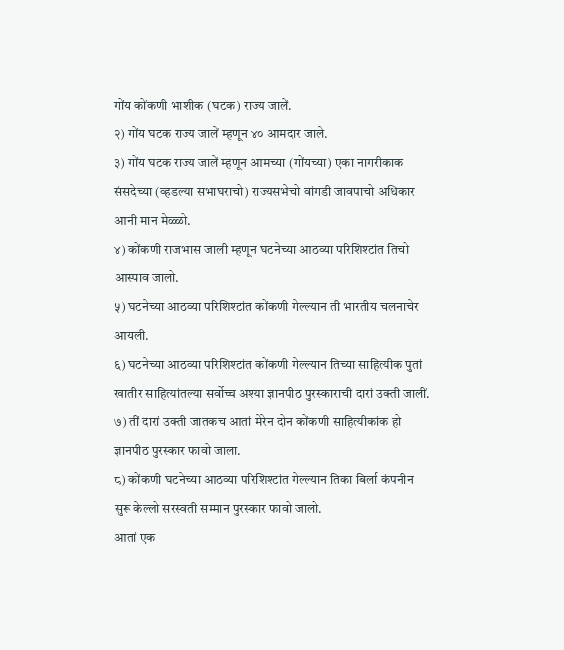गोंय कोंकणी भाशीक (घटक) राज्य जालें.
२) गोंय घटक राज्य जालें म्हणून ४० आमदार जाले.
३) गोंय घटक राज्य जालें म्हणून आमच्या (गोंयच्या) एका नागरीकाक संसदेच्या (व्हडल्या सभाघराचो) राज्यसभेचो वांगडी जावपाचो अधिकार आनी मान मेळ्ळो.
४) कोंकणी राजभास जाली म्हणून घटनेच्या आठव्या परिशिश्टांत तिचो आस्पाव जालो.
५) घटनेच्या आठव्या परिशिश्टांत कोंकणी गेल्ल्यान ती भारतीय चलनाचेर आयली.
६) घटनेच्या आठव्या परिशिश्टांत कोंकणी गेल्ल्यान तिच्या साहित्यीक पुतां खातीर साहित्यांतल्या सर्वोच्च अश्या ज्ञानपीठ पुरस्काराची दारां उक्ती जालीं.
७) तीं दारां उक्ती जातकच आतां मेरेन दोन कोंकणी साहित्यीकांक हो ज्ञानपीठ पुरस्कार फावो जाला.
८) कोंकणी घटनेच्या आठव्या परिशिश्टांत गेल्ल्यान तिका बिर्ला कंपनीन सुरू केल्लो सरस्वती सम्मान पुरस्कार फावो जालो.
आतां एक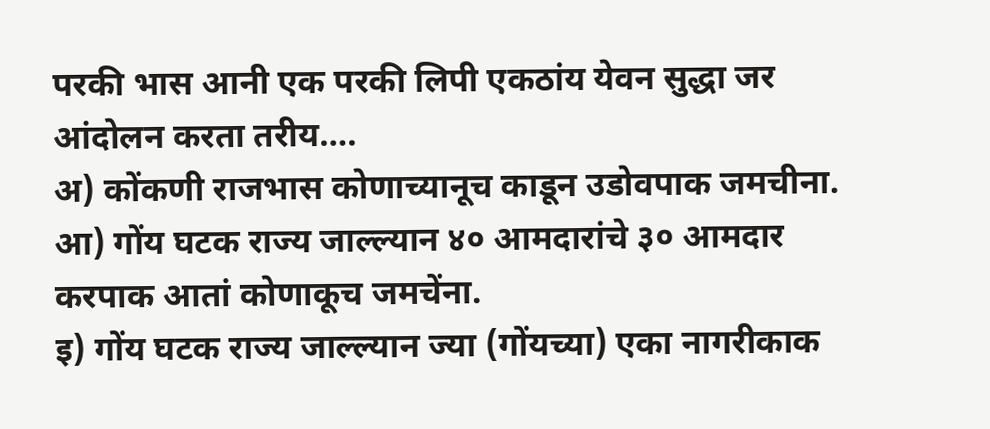परकी भास आनी एक परकी लिपी एकठांय येवन सुद्धा जर आंदोलन करता तरीय….
अ) कोंकणी राजभास कोणाच्यानूच काडून उडोवपाक जमचीना.
आ) गोंय घटक राज्य जाल्ल्यान ४० आमदारांचे ३० आमदार करपाक आतां कोणाकूच जमचेंना.
इ) गोंय घटक राज्य जाल्ल्यान ज्या (गोंयच्या) एका नागरीकाक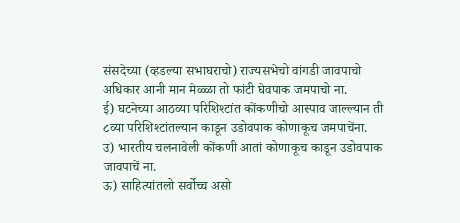संसदेच्या (व्हडल्या सभाघराचो) राज्यसभेचो वांगडी जावपाचो अधिकार आनी मान मेळ्ळा तो फांटी घेवपाक जमपाचो ना.
ई) घटनेच्या आठव्या परिशिश्टांत कोंकणीचो आस्पाव जाल्ल्यान ती ८व्या परिशिश्टांतल्यान काडून उडोवपाक कोणाकूच जमपाचेंना.
उ) भारतीय चलनावेली कोंकणी आतां कोणाकूच काडून उडोवपाक जावपाचें ना.
ऊ) साहित्यांतलो सर्वोच्च असो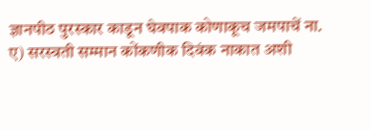ज्ञानपीठ पुरस्कार काडून घेवपाक कोणाकूच जमपाचें ना.
ए) सरस्वती सम्मान कोंकणीक दिवंक नाकात अशी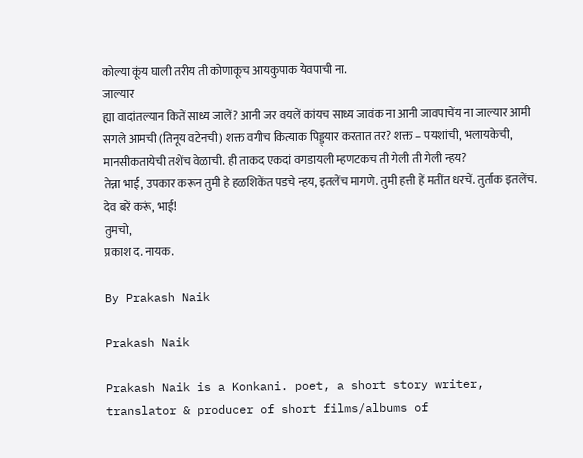कोल्या कूंय घाली तरीय ती कोणाकूच आयकुपाक येवपाची ना.
जाल्यार
ह्या वादांतल्यान कितें साध्य जालें? आनी जर वयलें कांयच साध्य जावंक ना आनी जावपाचेंय ना जाल्यार आमी सगले आमची (तिनूय वटेनची) शक्त वगीच कित्याक पिड्ड्यार करतात तर? शक्त – पयशांची, भलायकेची, मानसीकतायेची तशेंच वेळाची. ही ताकद एकदां वगडायली म्हणटकच ती गेली ती गेली न्हय?
तेन्ना भाई, उपकार करून तुमी हे हळशिकेंत पडचे न्हय, इतलेंच मागणे. तुमी हत्ती हें मतींत धरचें. तुर्ताक इतलेंच.
देव बरें करूं, भाई!
तुमचो,
प्रकाश द. नायक.

By Prakash Naik

Prakash Naik

Prakash Naik is a Konkani. poet, a short story writer, translator & producer of short films/albums of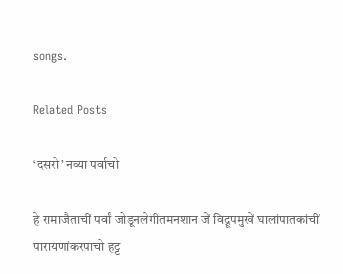songs.

Related Posts

‘दसरो’ नव्या पर्वाचो

हे रामाजैताचीं पर्वां जोडूनलेगीतमनशान जें विद्रूपमुखें घालांपातकांचीं पारायणांकरपाचो हट्ट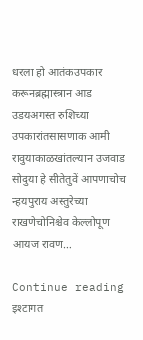धरला हो आतंकउपकार करूनब्रह्मास्त्रान आड उडयअगस्त रुशिच्या उपकारांतसासणाक आमी रावुयाकाळखांतल्यान उजवाड सोदुया हे सीतेतुवें आपणाचोच न्हयपुराय अस्तुरेच्या राखणेचोनिश्चेव केल्लोपूण आयज रावण…

Continue reading
इश्टागत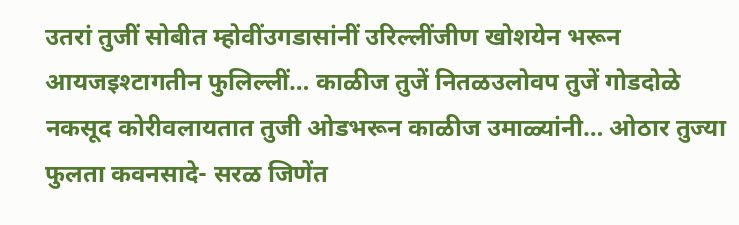उतरां तुजीं सोबीत म्होवींउगडासांनीं उरिल्लींजीण खोशयेन भरून आयजइश्टागतीन फुलिल्लीं… काळीज तुजें नितळउलोवप तुजें गोडदोळे नकसूद कोरीवलायतात तुजी ओडभरून काळीज उमाळ्यांनी… ओठार तुज्या फुलता कवनसादे- सरळ जिणेंत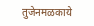तुजेनमळकाये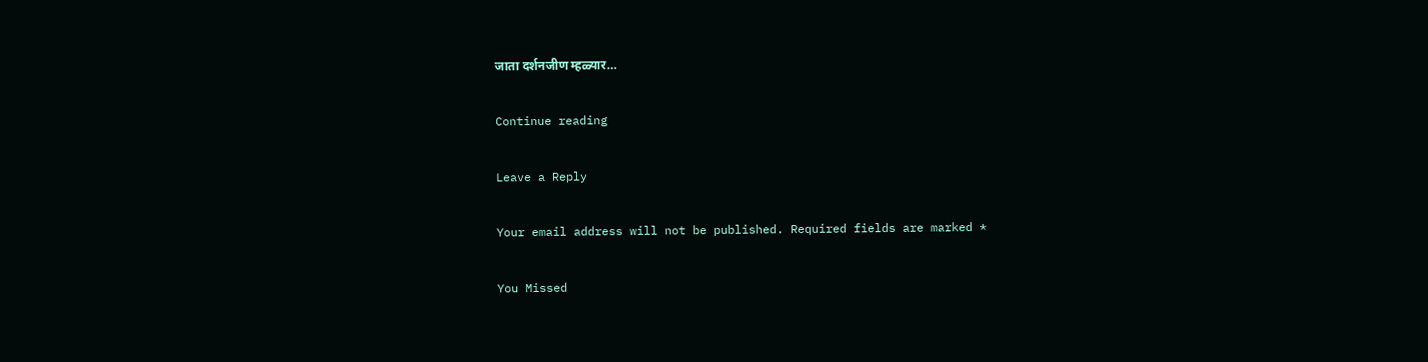जाता दर्शनजीण म्हळ्यार…

Continue reading

Leave a Reply

Your email address will not be published. Required fields are marked *

You Missed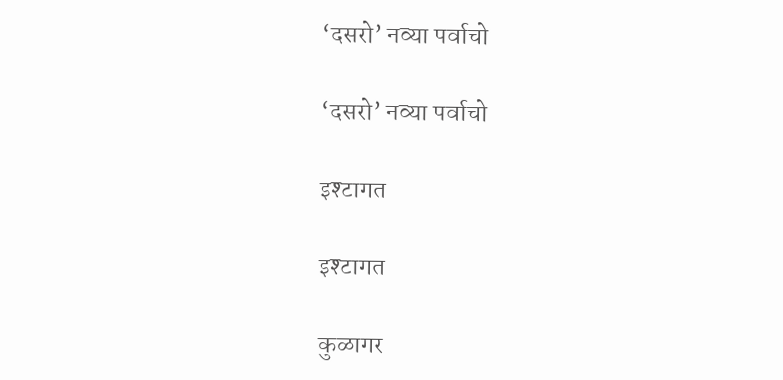‘दसरो’ नव्या पर्वाचो

‘दसरो’ नव्या पर्वाचो

इश्टागत

इश्टागत

कुळागर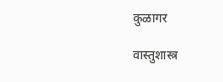कुळागर

वास्तुशास्त्र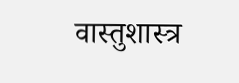वास्तुशास्त्र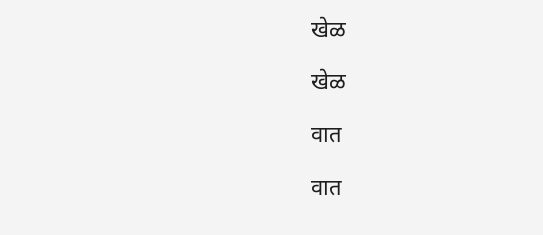खेळ

खेळ

वात

वात